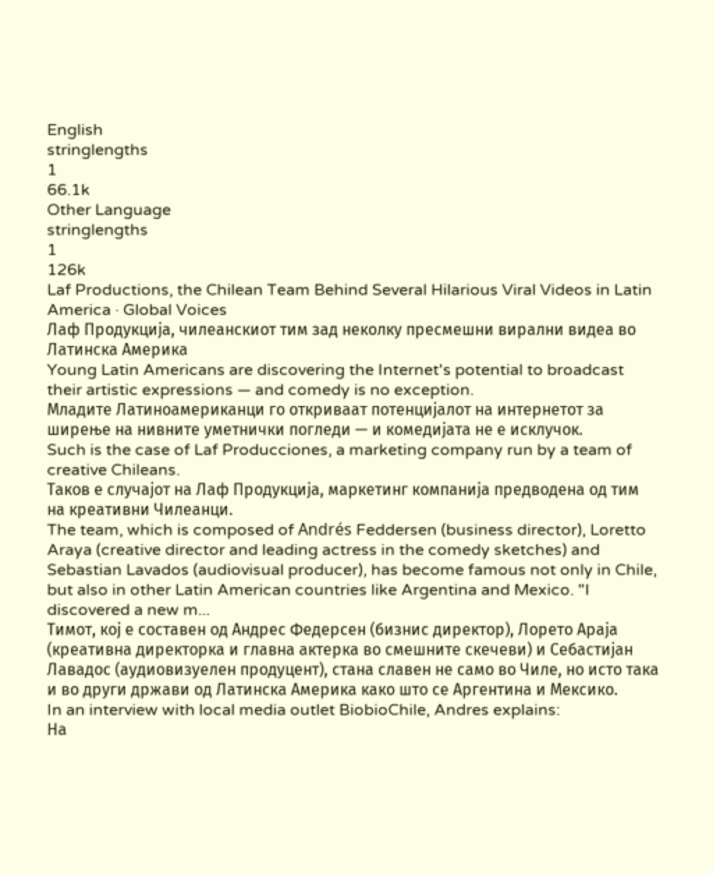English
stringlengths
1
66.1k
Other Language
stringlengths
1
126k
Laf Productions, the Chilean Team Behind Several Hilarious Viral Videos in Latin America · Global Voices
Лаф Продукција, чилеанскиот тим зад неколку пресмешни вирални видеа во Латинска Америка
Young Latin Americans are discovering the Internet's potential to broadcast their artistic expressions — and comedy is no exception.
Младите Латиноамериканци го откриваат потенцијалот на интернетот за ширење на нивните уметнички погледи — и комедијата не е исклучок.
Such is the case of Laf Producciones, a marketing company run by a team of creative Chileans.
Таков е случајот на Лаф Продукција, маркетинг компанија предводена од тим на креативни Чилеанци.
The team, which is composed of Andrés Feddersen (business director), Loretto Araya (creative director and leading actress in the comedy sketches) and Sebastian Lavados (audiovisual producer), has become famous not only in Chile, but also in other Latin American countries like Argentina and Mexico. "I discovered a new m...
Тимот, кој е составен од Андрес Федерсен (бизнис директор), Лорето Араја (креативна директорка и главна актерка во смешните скечеви) и Себастијан Лавадос (аудиовизуелен продуцент), стана славен не само во Чиле, но исто така и во други држави од Латинска Америка како што се Аргентина и Мексико.
In an interview with local media outlet BiobioChile, Andres explains:
На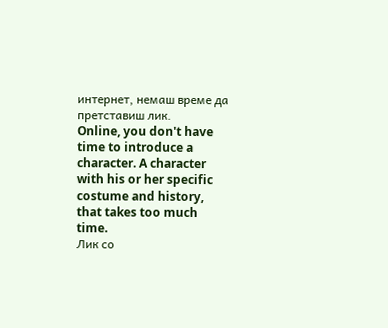интернет, немаш време да претставиш лик.
Online, you don't have time to introduce a character. A character with his or her specific costume and history, that takes too much time.
Лик со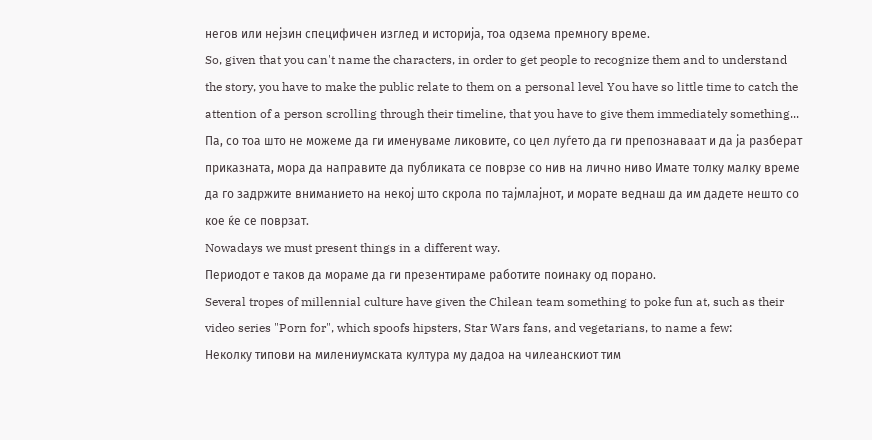негов или нејзин специфичен изглед и историја, тоа одзема премногу време.
So, given that you can't name the characters, in order to get people to recognize them and to understand the story, you have to make the public relate to them on a personal level You have so little time to catch the attention of a person scrolling through their timeline, that you have to give them immediately something...
Па, со тоа што не можеме да ги именуваме ликовите, со цел луѓето да ги препознаваат и да ја разберат приказната, мора да направите да публиката се поврзе со нив на лично ниво Имате толку малку време да го задржите вниманието на некој што скрола по тајмлајнот, и морате веднаш да им дадете нешто со кое ќе се поврзат.
Nowadays we must present things in a different way.
Периодот е таков да мораме да ги презентираме работите поинаку од порано.
Several tropes of millennial culture have given the Chilean team something to poke fun at, such as their video series "Porn for", which spoofs hipsters, Star Wars fans, and vegetarians, to name a few:
Неколку типови на милениумската култура му дадоа на чилеанскиот тим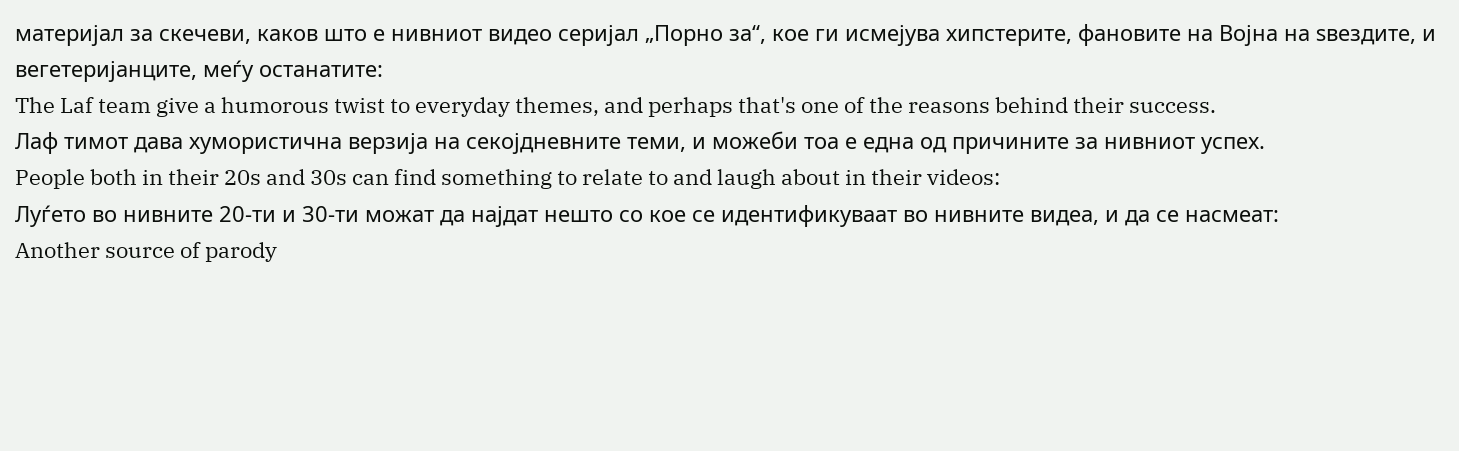материјал за скечеви, каков што е нивниот видео серијал „Порно за“, кое ги исмејува хипстерите, фановите на Војна на ѕвездите, и вегетеријанците, меѓу останатите:
The Laf team give a humorous twist to everyday themes, and perhaps that's one of the reasons behind their success.
Лаф тимот дава хумористична верзија на секојдневните теми, и можеби тоа е една од причините за нивниот успех.
People both in their 20s and 30s can find something to relate to and laugh about in their videos:
Луѓето во нивните 20-ти и 30-ти можат да најдат нешто со кое се идентификуваат во нивните видеа, и да се насмеат:
Another source of parody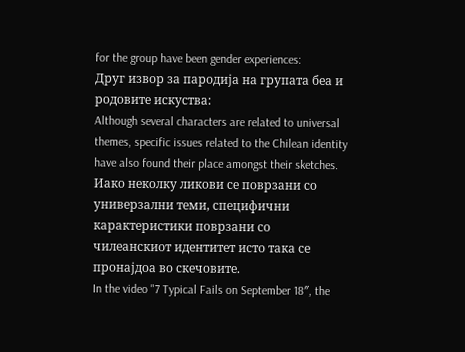for the group have been gender experiences:
Друг извор за пародија на групата беа и родовите искуства:
Although several characters are related to universal themes, specific issues related to the Chilean identity have also found their place amongst their sketches.
Иако неколку ликови се поврзани со универзални теми, специфични карактеристики поврзани со чилеанскиот идентитет исто така се пронајдоа во скечовите.
In the video "7 Typical Fails on September 18″, the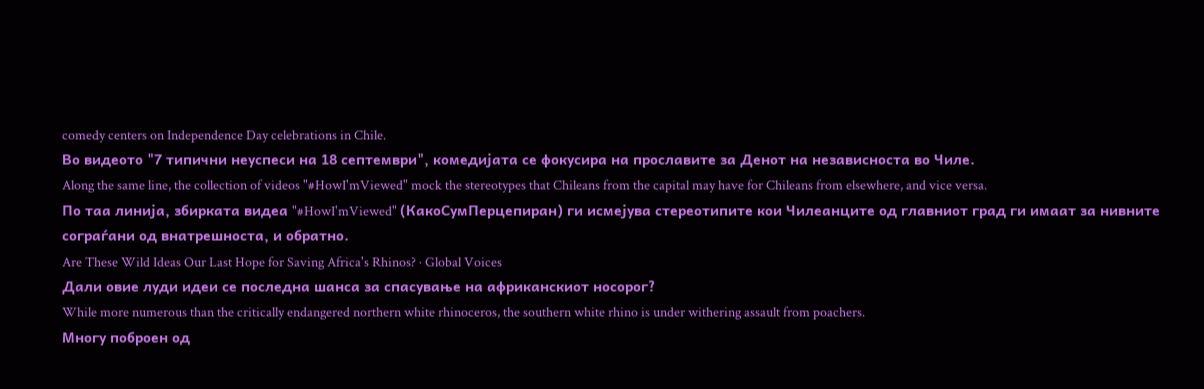comedy centers on Independence Day celebrations in Chile.
Во видеото "7 типични неуспеси на 18 септември", комедијата се фокусира на прославите за Денот на независноста во Чиле.
Along the same line, the collection of videos "#HowI'mViewed" mock the stereotypes that Chileans from the capital may have for Chileans from elsewhere, and vice versa.
По таа линија, збирката видеа "#HowI'mViewed" (КакоСумПерцепиран) ги исмејува стереотипите кои Чилеанците од главниот град ги имаат за нивните сограѓани од внатрешноста, и обратно.
Are These Wild Ideas Our Last Hope for Saving Africa's Rhinos? · Global Voices
Дали овие луди идеи се последна шанса за спасување на африканскиот носорог?
While more numerous than the critically endangered northern white rhinoceros, the southern white rhino is under withering assault from poachers.
Многу поброен од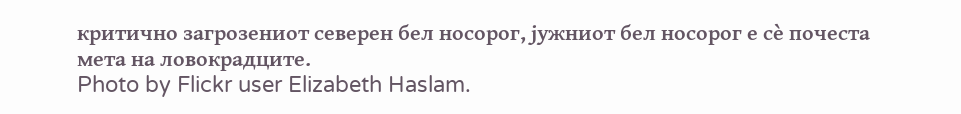критично загрозениот северен бел носорог, јужниот бел носорог е сѐ почеста мета на ловокрадците.
Photo by Flickr user Elizabeth Haslam.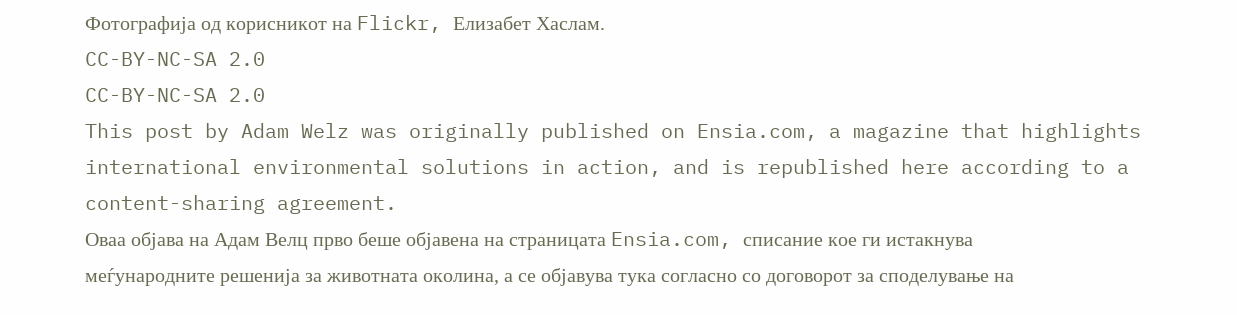Фотографија од корисникот на Flickr, Елизабет Хаслам.
CC-BY-NC-SA 2.0
CC-BY-NC-SA 2.0
This post by Adam Welz was originally published on Ensia.com, a magazine that highlights international environmental solutions in action, and is republished here according to a content-sharing agreement.
Оваа објава на Адам Велц прво беше објавена на страницата Ensia.com, списание кое ги истакнува меѓународните решенија за животната околина, а се објавува тука согласно со договорот за споделување на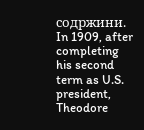содржини.
In 1909, after completing his second term as U.S. president, Theodore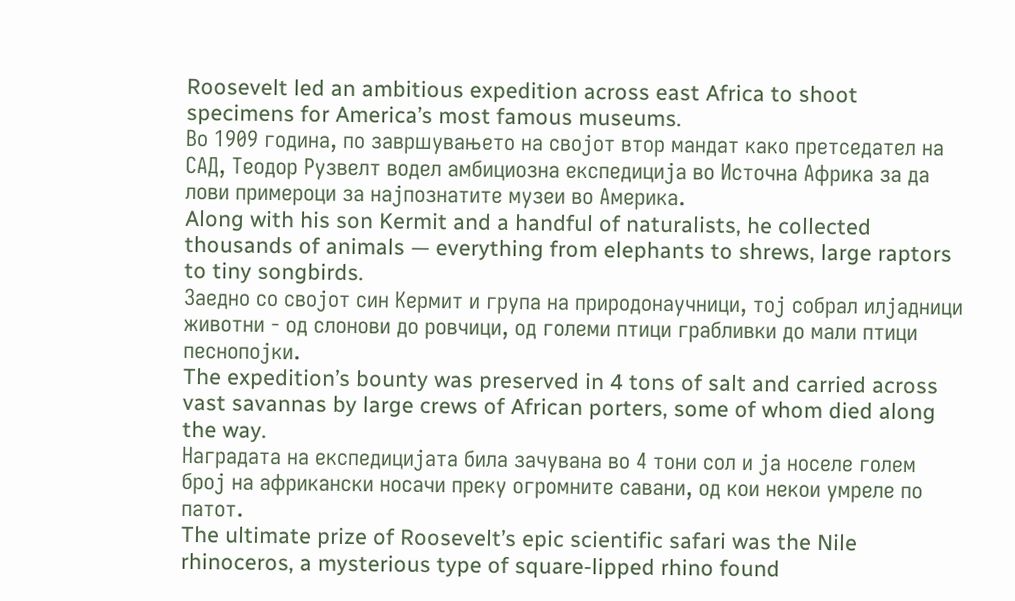Roosevelt led an ambitious expedition across east Africa to shoot specimens for America’s most famous museums.
Во 1909 година, по завршувањето на својот втор мандат како претседател на САД, Теодор Рузвелт водел амбициозна експедиција во Источна Африка за да лови примероци за најпознатите музеи во Америка.
Along with his son Kermit and a handful of naturalists, he collected thousands of animals — everything from elephants to shrews, large raptors to tiny songbirds.
Заедно со својот син Кермит и група на природонаучници, тој собрал илјадници животни - од слонови до ровчици, од големи птици грабливки до мали птици песнопојки.
The expedition’s bounty was preserved in 4 tons of salt and carried across vast savannas by large crews of African porters, some of whom died along the way.
Наградата на експедицијата била зачувана во 4 тони сол и ја носеле голем број на африкански носачи преку огромните савани, од кои некои умреле по патот.
The ultimate prize of Roosevelt’s epic scientific safari was the Nile rhinoceros, a mysterious type of square-lipped rhino found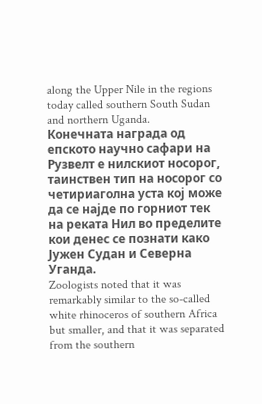along the Upper Nile in the regions today called southern South Sudan and northern Uganda.
Конечната награда од епското научно сафари на Рузвелт е нилскиот носорог, таинствен тип на носорог со четириаголна уста кој може да се најде по горниот тек на реката Нил во пределите кои денес се познати како Јужен Судан и Северна Уганда.
Zoologists noted that it was remarkably similar to the so-called white rhinoceros of southern Africa but smaller, and that it was separated from the southern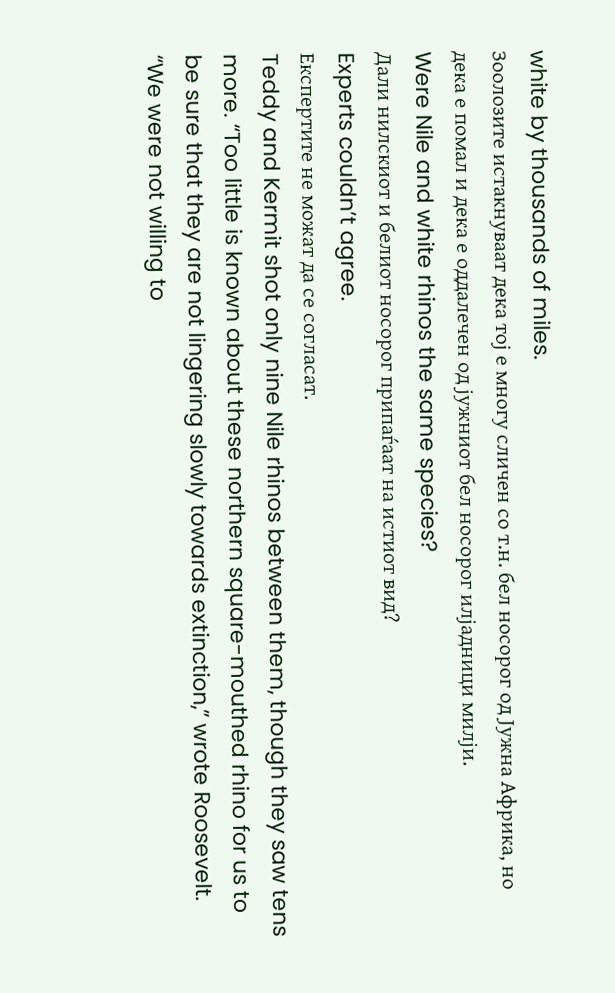white by thousands of miles.
Зоолозите истакнуваат дека тој е многу сличен со т.н. бел носорог од Јужна Африка, но дека е помал и дека е оддалечен од јужниот бел носорог илјадници милји.
Were Nile and white rhinos the same species?
Дали нилскиот и белиот носорог припаѓаат на истиот вид?
Experts couldn’t agree.
Експертите не можат да се согласат.
Teddy and Kermit shot only nine Nile rhinos between them, though they saw tens more. “Too little is known about these northern square-mouthed rhino for us to be sure that they are not lingering slowly towards extinction,” wrote Roosevelt. “We were not willing to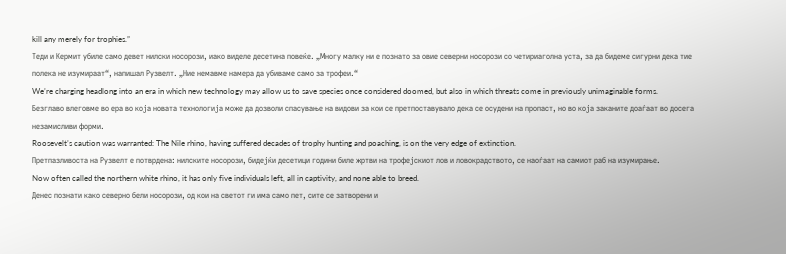kill any merely for trophies.”
Теди и Кермит убиле само девет нилски носорози, иако виделе десетина повеќе. „Многу малку ни е познато за овие северни носорози со четириаголна уста, за да бидеме сигурни дека тие полека не изумираат“, напишал Рузвелт. „Ние немавме намера да убиваме само за трофеи.“
We’re charging headlong into an era in which new technology may allow us to save species once considered doomed, but also in which threats come in previously unimaginable forms.
Безглаво влеговме во ера во која новата технологија може да дозволи спасување на видови за кои се претпоставувало дека се осудени на пропаст, но во која заканите доаѓаат во досега незамисливи форми.
Roosevelt’s caution was warranted: The Nile rhino, having suffered decades of trophy hunting and poaching, is on the very edge of extinction.
Претпазливоста на Рузвелт е потврдена: нилските носорози, бидејќи десетици години биле жртви на трофејскиот лов и ловокрадството, се наоѓаат на самиот раб на изумирање.
Now often called the northern white rhino, it has only five individuals left, all in captivity, and none able to breed.
Денес познати како северно бели носорози, од кои на светот ги има само пет, сите се затворени и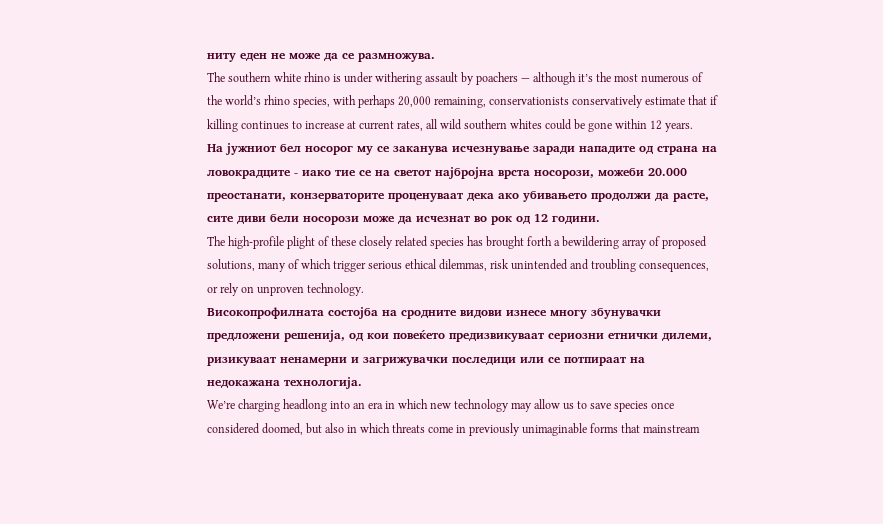ниту еден не може да се размножува.
The southern white rhino is under withering assault by poachers — although it’s the most numerous of the world’s rhino species, with perhaps 20,000 remaining, conservationists conservatively estimate that if killing continues to increase at current rates, all wild southern whites could be gone within 12 years.
На јужниот бел носорог му се заканува исчезнување заради нападите од страна на ловокрадците - иако тие се на светот најбројна врста носорози, можеби 20.000 преостанати, конзерваторите проценуваат дека ако убивањето продолжи да расте, сите диви бели носорози може да исчезнат во рок од 12 години.
The high-profile plight of these closely related species has brought forth a bewildering array of proposed solutions, many of which trigger serious ethical dilemmas, risk unintended and troubling consequences, or rely on unproven technology.
Високопрофилната состојба на сродните видови изнесе многу збунувачки предложени решенија, од кои повеќето предизвикуваат сериозни етнички дилеми, ризикуваат ненамерни и загрижувачки последици или се потпираат на недокажана технологија.
We’re charging headlong into an era in which new technology may allow us to save species once considered doomed, but also in which threats come in previously unimaginable forms that mainstream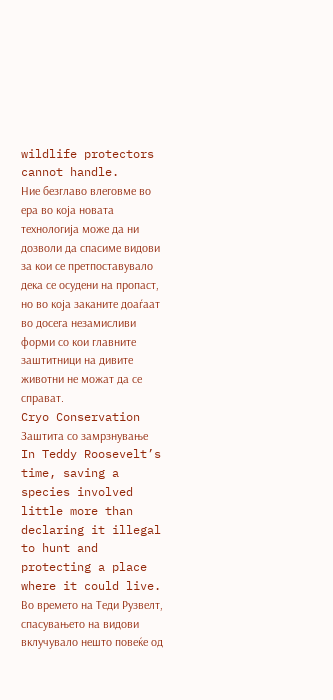wildlife protectors cannot handle.
Ние безглаво влеговме во ера во која новата технологија може да ни дозволи да спасиме видови за кои се претпоставувало дека се осудени на пропаст, но во која заканите доаѓаат во досега незамисливи форми со кои главните заштитници на дивите животни не можат да се справат.
Cryo Conservation
Заштита со замрзнување
In Teddy Roosevelt’s time, saving a species involved little more than declaring it illegal to hunt and protecting a place where it could live.
Во времето на Теди Рузвелт, спасувањето на видови вклучувало нешто повеќе од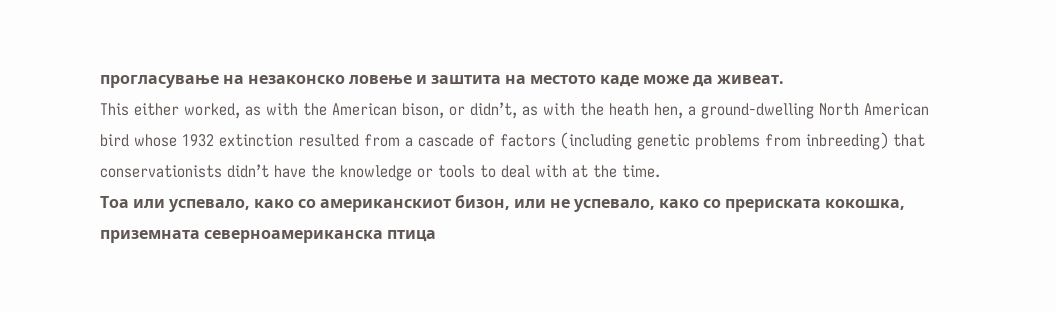прогласување на незаконско ловење и заштита на местото каде може да живеат.
This either worked, as with the American bison, or didn’t, as with the heath hen, a ground-dwelling North American bird whose 1932 extinction resulted from a cascade of factors (including genetic problems from inbreeding) that conservationists didn’t have the knowledge or tools to deal with at the time.
Тоа или успевало, како со американскиот бизон, или не успевало, како со прериската кокошка, приземната северноамериканска птица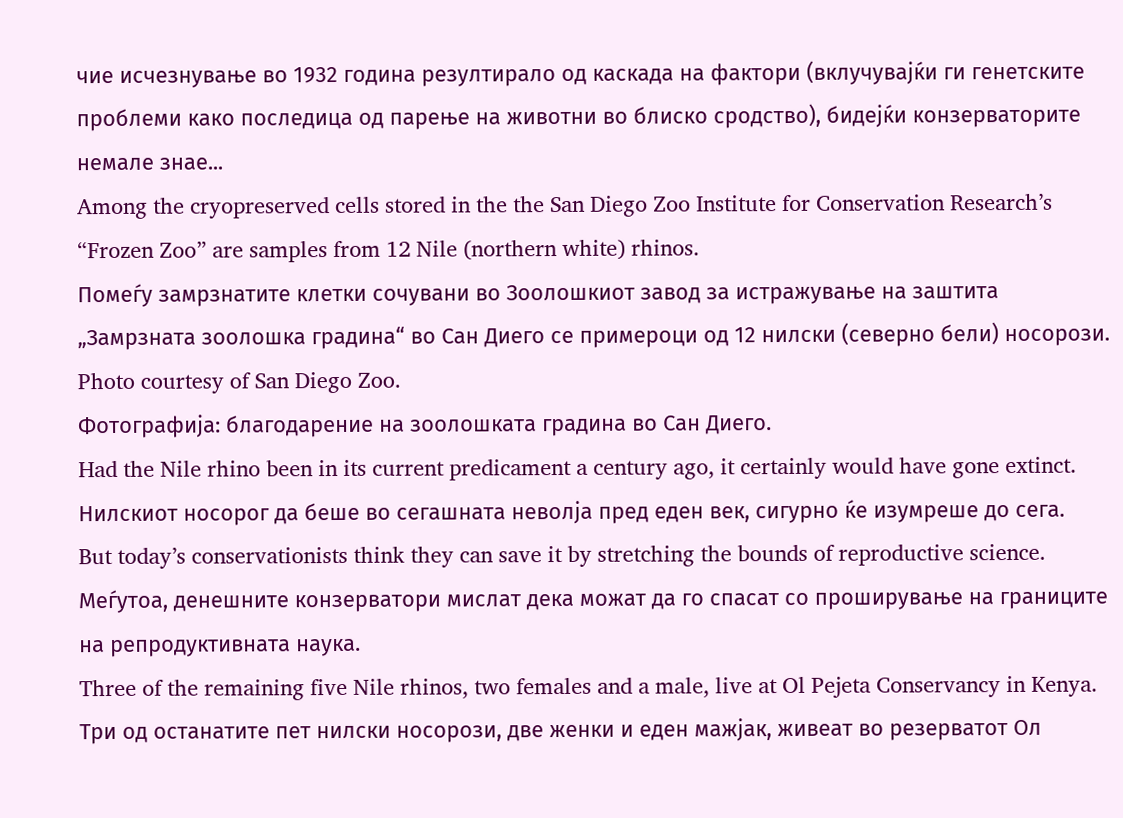чие исчезнување во 1932 година резултирало од каскада на фактори (вклучувајќи ги генетските проблеми како последица од парење на животни во блиско сродство), бидејќи конзерваторите немале знае...
Among the cryopreserved cells stored in the the San Diego Zoo Institute for Conservation Research’s “Frozen Zoo” are samples from 12 Nile (northern white) rhinos.
Помеѓу замрзнатите клетки сочувани во Зоолошкиот завод за истражување на заштита „Замрзната зоолошка градина“ во Сан Диего се примероци од 12 нилски (северно бели) носорози.
Photo courtesy of San Diego Zoo.
Фотографија: благодарение на зоолошката градина во Сан Диего.
Had the Nile rhino been in its current predicament a century ago, it certainly would have gone extinct.
Нилскиот носорог да беше во сегашната неволја пред еден век, сигурно ќе изумреше до сега.
But today’s conservationists think they can save it by stretching the bounds of reproductive science.
Меѓутоа, денешните конзерватори мислат дека можат да го спасат со проширување на границите на репродуктивната наука.
Three of the remaining five Nile rhinos, two females and a male, live at Ol Pejeta Conservancy in Kenya.
Три од останатите пет нилски носорози, две женки и еден мажјак, живеат во резерватот Ол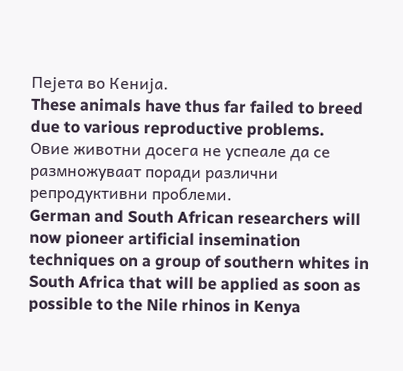Пејета во Кенија.
These animals have thus far failed to breed due to various reproductive problems.
Овие животни досега не успеале да се размножуваат поради различни репродуктивни проблеми.
German and South African researchers will now pioneer artificial insemination techniques on a group of southern whites in South Africa that will be applied as soon as possible to the Nile rhinos in Kenya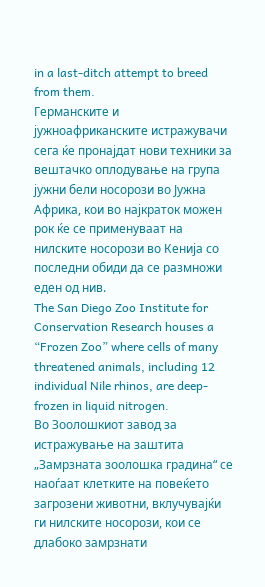in a last-ditch attempt to breed from them.
Германските и јужноафриканските истражувачи сега ќе пронајдат нови техники за вештачко оплодување на група јужни бели носорози во Јужна Африка, кои во најкраток можен рок ќе се применуваат на нилските носорози во Кенија со последни обиди да се размножи еден од нив.
The San Diego Zoo Institute for Conservation Research houses a “Frozen Zoo” where cells of many threatened animals, including 12 individual Nile rhinos, are deep-frozen in liquid nitrogen.
Во Зоолошкиот завод за истражување на заштита „Замрзната зоолошка градина“ се наоѓаат клетките на повеќето загрозени животни, вклучувајќи ги нилските носорози, кои се длабоко замрзнати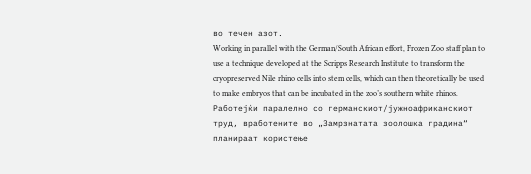во течен азот.
Working in parallel with the German/South African effort, Frozen Zoo staff plan to use a technique developed at the Scripps Research Institute to transform the cryopreserved Nile rhino cells into stem cells, which can then theoretically be used to make embryos that can be incubated in the zoo’s southern white rhinos.
Работејќи паралелно со германскиот/јужноафриканскиот труд, вработените во „Замрзнатата зоолошка градина“ планираат користење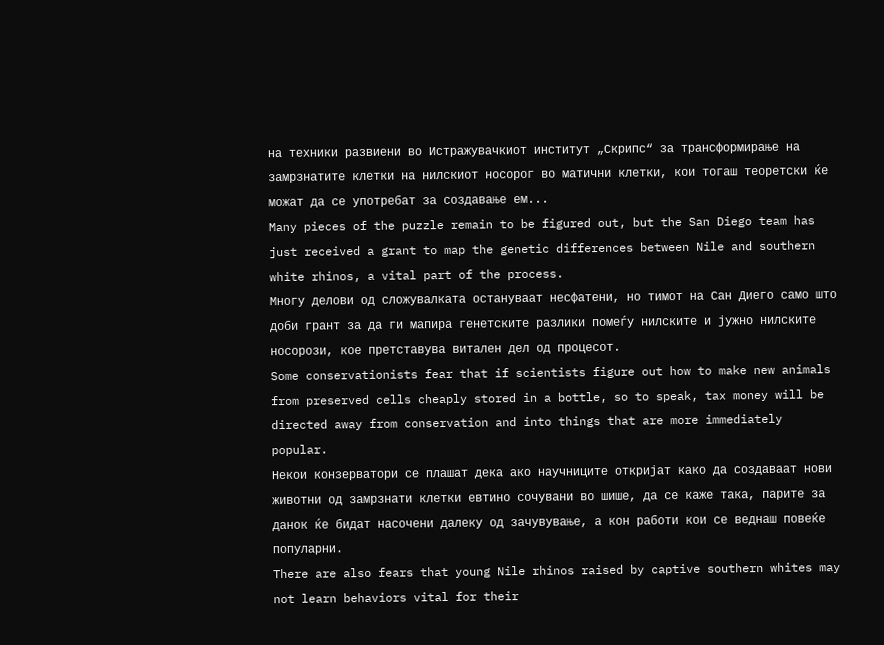на техники развиени во Истражувачкиот институт „Скрипс“ за трансформирање на замрзнатите клетки на нилскиот носорог во матични клетки, кои тогаш теоретски ќе можат да се употребат за создавање ем...
Many pieces of the puzzle remain to be figured out, but the San Diego team has just received a grant to map the genetic differences between Nile and southern white rhinos, a vital part of the process.
Многу делови од сложувалката остануваат несфатени, но тимот на Сан Диего само што доби грант за да ги мапира генетските разлики помеѓу нилските и јужно нилските носорози, кое претставува витален дел од процесот.
Some conservationists fear that if scientists figure out how to make new animals from preserved cells cheaply stored in a bottle, so to speak, tax money will be directed away from conservation and into things that are more immediately popular.
Некои конзерватори се плашат дека ако научниците откријат како да создаваат нови животни од замрзнати клетки евтино сочувани во шише, да се каже така, парите за данок ќе бидат насочени далеку од зачувување, а кон работи кои се веднаш повеќе популарни.
There are also fears that young Nile rhinos raised by captive southern whites may not learn behaviors vital for their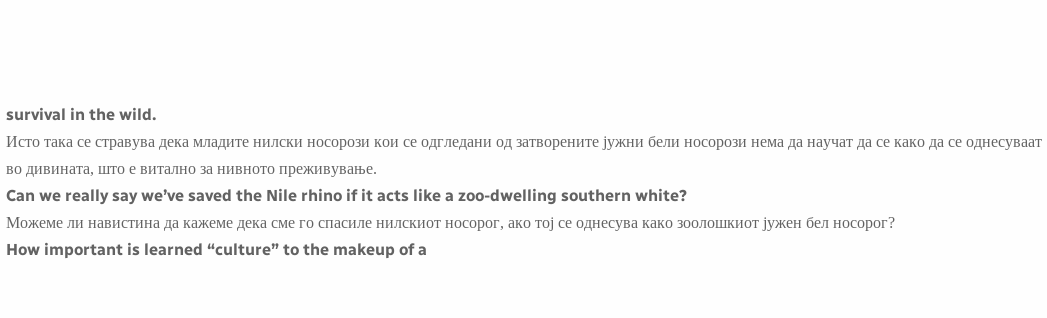survival in the wild.
Исто така се стравува дека младите нилски носорози кои се одгледани од затворените јужни бели носорози нема да научат да се како да се однесуваат во дивината, што е витално за нивното преживување.
Can we really say we’ve saved the Nile rhino if it acts like a zoo-dwelling southern white?
Можеме ли навистина да кажеме дека сме го спасиле нилскиот носорог, ако тој се однесува како зоолошкиот јужен бел носорог?
How important is learned “culture” to the makeup of a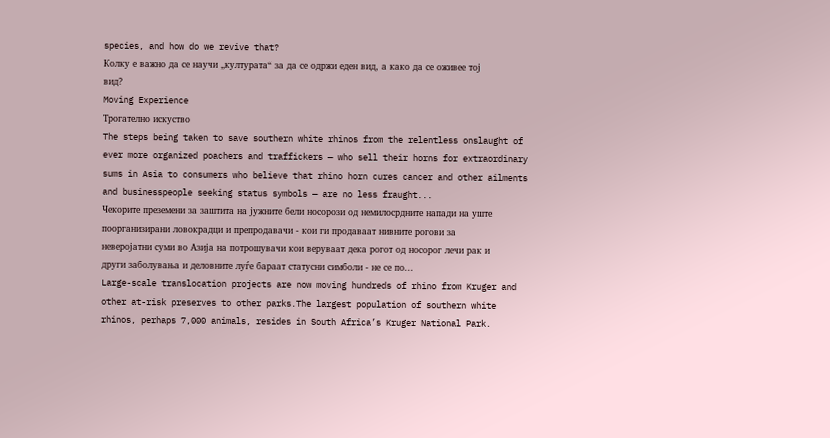species, and how do we revive that?
Колку е важно да се научи „културата“ за да се одржи еден вид, а како да се оживее тој вид?
Moving Experience
Трогателно искуство
The steps being taken to save southern white rhinos from the relentless onslaught of ever more organized poachers and traffickers — who sell their horns for extraordinary sums in Asia to consumers who believe that rhino horn cures cancer and other ailments and businesspeople seeking status symbols — are no less fraught...
Чекорите преземени за заштита на јужните бели носорози од немилосрдните напади на уште поорганизирани ловокрадци и препродавачи - кои ги продаваат нивните рогови за неверојатни суми во Азија на потрошувачи кои веруваат дека рогот од носорог лечи рак и други заболувања и деловните луѓе бараат статусни симболи - не се по...
Large-scale translocation projects are now moving hundreds of rhino from Kruger and other at-risk preserves to other parks.The largest population of southern white rhinos, perhaps 7,000 animals, resides in South Africa’s Kruger National Park.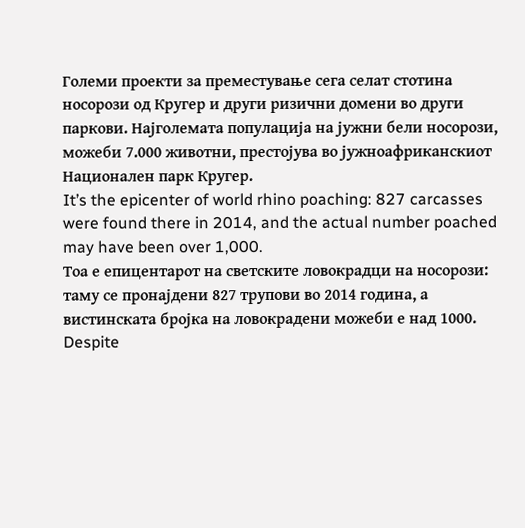Големи проекти за преместување сега селат стотина носорози од Кругер и други ризични домени во други паркови. Најголемата популација на јужни бели носорози, можеби 7.000 животни, престојува во јужноафриканскиот Национален парк Кругер.
It’s the epicenter of world rhino poaching: 827 carcasses were found there in 2014, and the actual number poached may have been over 1,000.
Тоа е епицентарот на светските ловокрадци на носорози: таму се пронајдени 827 трупови во 2014 година, а вистинската бројка на ловокрадени можеби е над 1000.
Despite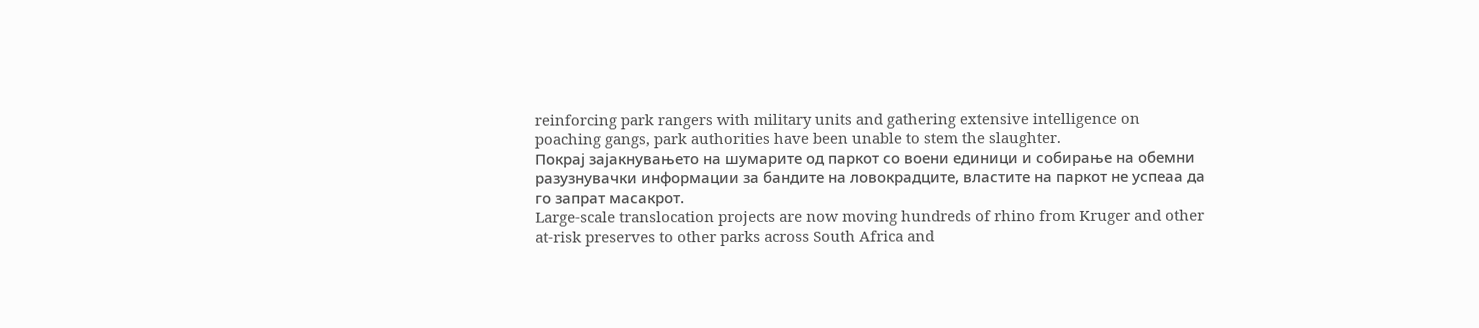reinforcing park rangers with military units and gathering extensive intelligence on poaching gangs, park authorities have been unable to stem the slaughter.
Покрај зајакнувањето на шумарите од паркот со воени единици и собирање на обемни разузнувачки информации за бандите на ловокрадците, властите на паркот не успеаа да го запрат масакрот.
Large-scale translocation projects are now moving hundreds of rhino from Kruger and other at-risk preserves to other parks across South Africa and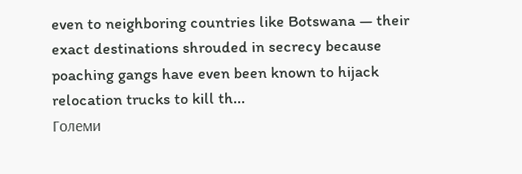even to neighboring countries like Botswana — their exact destinations shrouded in secrecy because poaching gangs have even been known to hijack relocation trucks to kill th...
Големи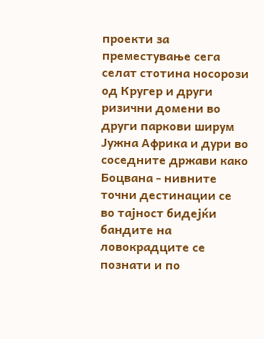проекти за преместување сега селат стотина носорози од Кругер и други ризични домени во други паркови ширум Јужна Африка и дури во соседните држави како Боцвана - нивните точни дестинации се во тајност бидејќи бандите на ловокрадците се познати и по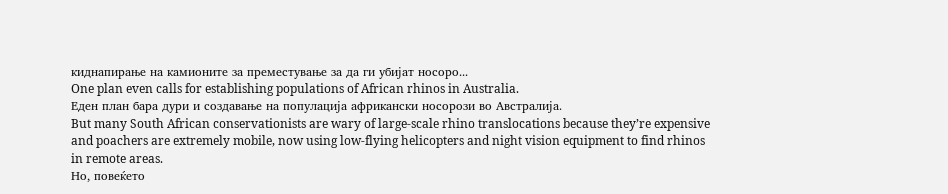киднапирање на камионите за преместување за да ги убијат носоро...
One plan even calls for establishing populations of African rhinos in Australia.
Еден план бара дури и создавање на популација африкански носорози во Австралија.
But many South African conservationists are wary of large-scale rhino translocations because they’re expensive and poachers are extremely mobile, now using low-flying helicopters and night vision equipment to find rhinos in remote areas.
Но, повеќето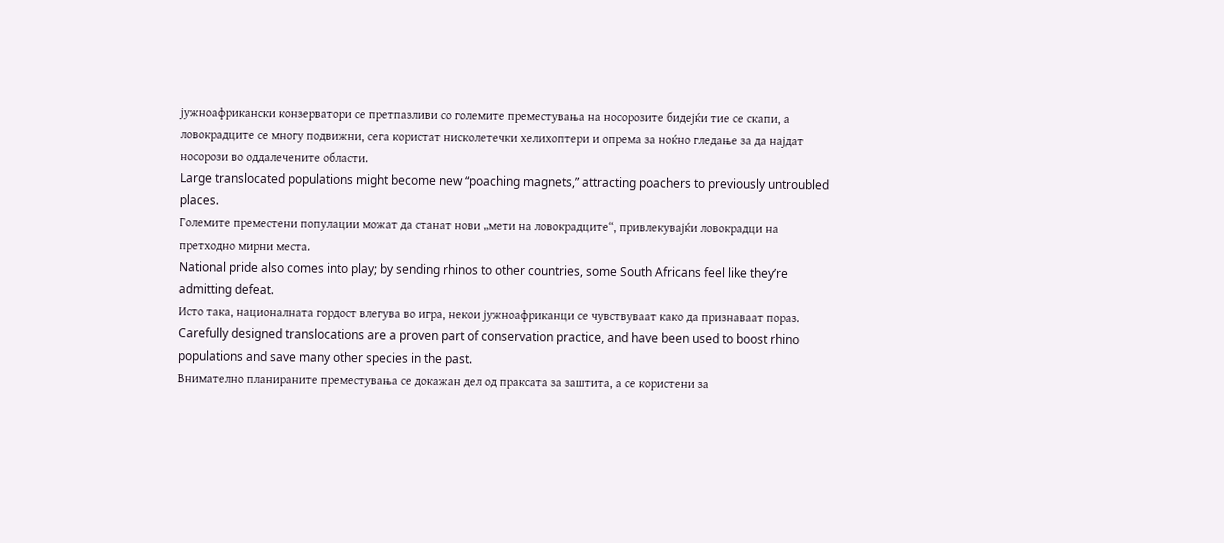јужноафрикански конзерватори се претпазливи со големите преместувања на носорозите бидејќи тие се скапи, а ловокрадците се многу подвижни, сега користат нисколетечки хелихоптери и опрема за ноќно гледање за да најдат носорози во оддалечените области.
Large translocated populations might become new “poaching magnets,” attracting poachers to previously untroubled places.
Големите преместени популации можат да станат нови „мети на ловокрадците“, привлекувајќи ловокрадци на претходно мирни места.
National pride also comes into play; by sending rhinos to other countries, some South Africans feel like they’re admitting defeat.
Исто така, националната гордост влегува во игра, некои јужноафриканци се чувствуваат како да признаваат пораз.
Carefully designed translocations are a proven part of conservation practice, and have been used to boost rhino populations and save many other species in the past.
Внимателно планираните преместувања се докажан дел од праксата за заштита, а се користени за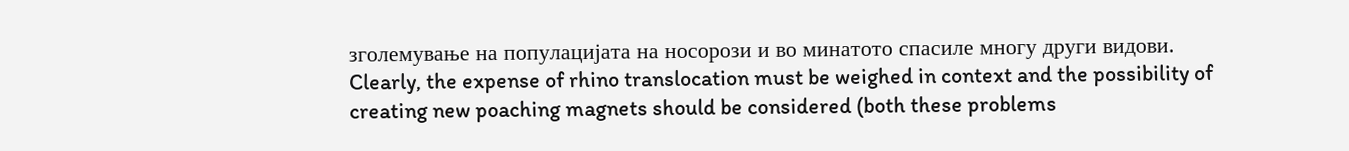зголемување на популацијата на носорози и во минатото спасиле многу други видови.
Clearly, the expense of rhino translocation must be weighed in context and the possibility of creating new poaching magnets should be considered (both these problems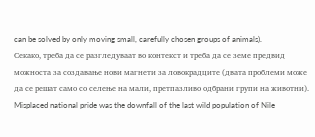can be solved by only moving small, carefully chosen groups of animals).
Секако, треба да се разгледуваат во контекст и треба да се земе предвид можноста за создавање нови магнети за ловокрадците (двата проблеми може да се решат само со селење на мали, претпазливо одбрани групи на животни).
Misplaced national pride was the downfall of the last wild population of Nile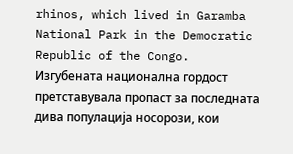rhinos, which lived in Garamba National Park in the Democratic Republic of the Congo.
Изгубената национална гордост претставувала пропаст за последната дива популација носорози, кои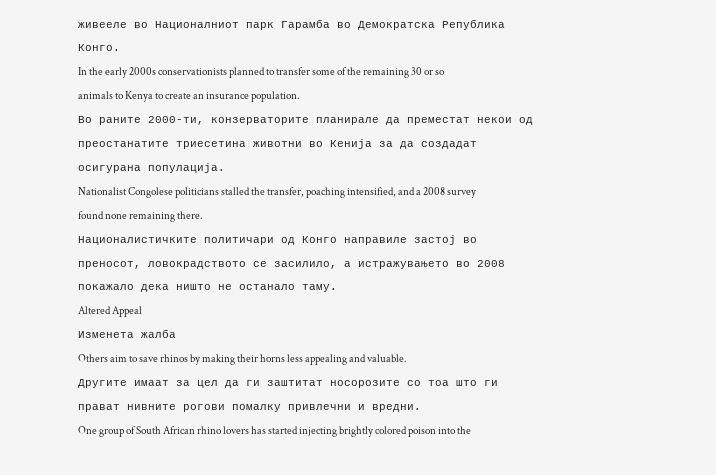живееле во Националниот парк Гарамба во Демократска Република Конго.
In the early 2000s conservationists planned to transfer some of the remaining 30 or so animals to Kenya to create an insurance population.
Во раните 2000-ти, конзерваторите планирале да преместат некои од преостанатите триесетина животни во Кенија за да создадат осигурана популација.
Nationalist Congolese politicians stalled the transfer, poaching intensified, and a 2008 survey found none remaining there.
Националистичките политичари од Конго направиле застој во преносот, ловокрадството се засилило, а истражувањето во 2008 покажало дека ништо не останало таму.
Altered Appeal
Изменета жалба
Others aim to save rhinos by making their horns less appealing and valuable.
Другите имаат за цел да ги заштитат носорозите со тоа што ги прават нивните рогови помалку привлечни и вредни.
One group of South African rhino lovers has started injecting brightly colored poison into the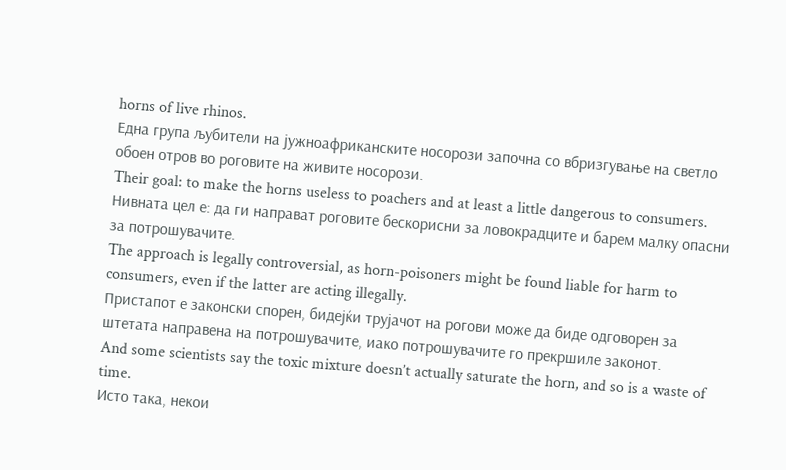horns of live rhinos.
Една група љубители на јужноафриканските носорози започна со вбризгување на светло обоен отров во роговите на живите носорози.
Their goal: to make the horns useless to poachers and at least a little dangerous to consumers.
Нивната цел е: да ги направат роговите бескорисни за ловокрадците и барем малку опасни за потрошувачите.
The approach is legally controversial, as horn-poisoners might be found liable for harm to consumers, even if the latter are acting illegally.
Пристапот е законски спорен, бидејќи трујачот на рогови може да биде одговорен за штетата направена на потрошувачите, иако потрошувачите го прекршиле законот.
And some scientists say the toxic mixture doesn’t actually saturate the horn, and so is a waste of time.
Исто така, некои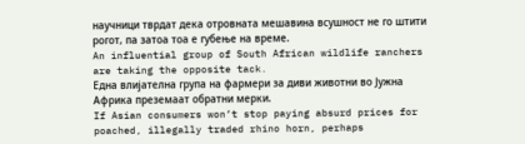научници тврдат дека отровната мешавина всушност не го штити рогот, па затоа тоа е губење на време.
An influential group of South African wildlife ranchers are taking the opposite tack.
Една влијателна група на фармери за диви животни во Јужна Африка преземаат обратни мерки.
If Asian consumers won’t stop paying absurd prices for poached, illegally traded rhino horn, perhaps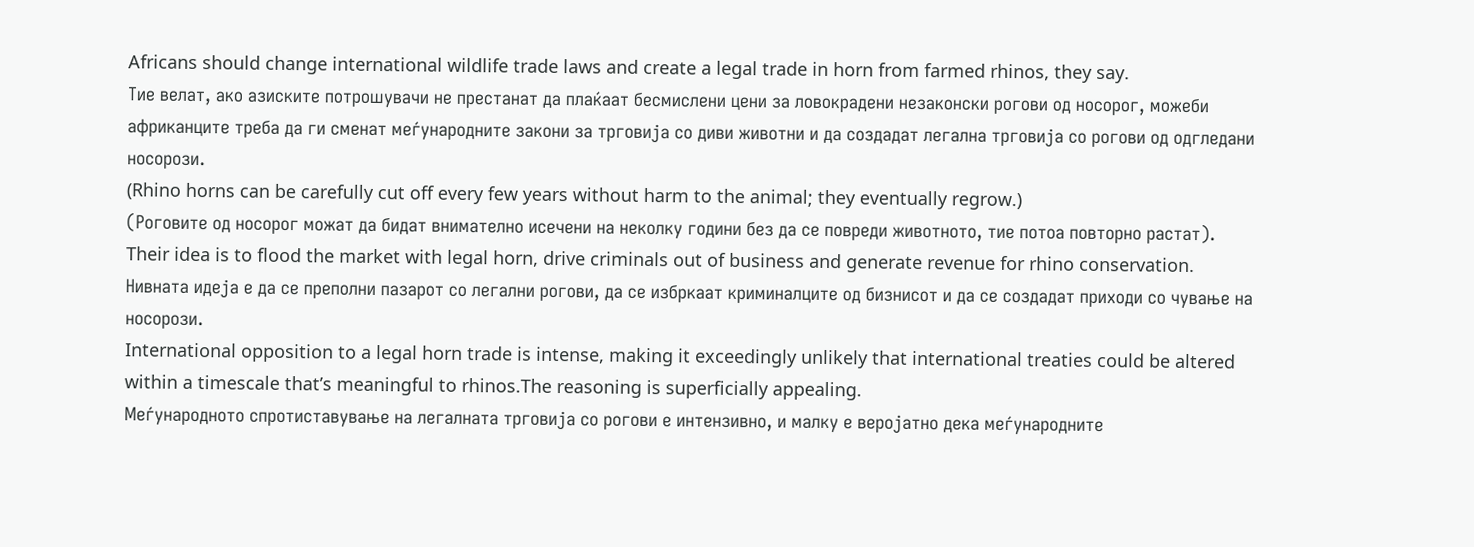Africans should change international wildlife trade laws and create a legal trade in horn from farmed rhinos, they say.
Тие велат, ако азиските потрошувачи не престанат да плаќаат бесмислени цени за ловокрадени незаконски рогови од носорог, можеби африканците треба да ги сменат меѓународните закони за трговија со диви животни и да создадат легална трговија со рогови од одгледани носорози.
(Rhino horns can be carefully cut off every few years without harm to the animal; they eventually regrow.)
(Роговите од носорог можат да бидат внимателно исечени на неколку години без да се повреди животното, тие потоа повторно растат).
Their idea is to flood the market with legal horn, drive criminals out of business and generate revenue for rhino conservation.
Нивната идеја е да се преполни пазарот со легални рогови, да се избркаат криминалците од бизнисот и да се создадат приходи со чување на носорози.
International opposition to a legal horn trade is intense, making it exceedingly unlikely that international treaties could be altered within a timescale that’s meaningful to rhinos.The reasoning is superficially appealing.
Меѓународното спротиставување на легалната трговија со рогови е интензивно, и малку е веројатно дека меѓународните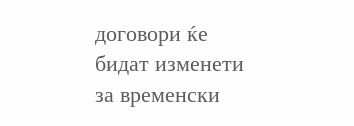договори ќе бидат изменети за временски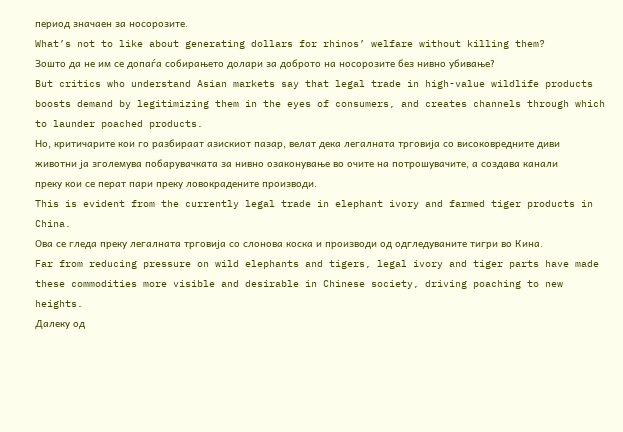период значаен за носорозите.
What’s not to like about generating dollars for rhinos’ welfare without killing them?
Зошто да не им се допаѓа собирањето долари за доброто на носорозите без нивно убивање?
But critics who understand Asian markets say that legal trade in high-value wildlife products boosts demand by legitimizing them in the eyes of consumers, and creates channels through which to launder poached products.
Но, критичарите кои го разбираат азискиот пазар, велат дека легалната трговија со високовредните диви животни ја зголемува побарувачката за нивно озаконување во очите на потрошувачите, а создава канали преку кои се перат пари преку ловокрадените производи.
This is evident from the currently legal trade in elephant ivory and farmed tiger products in China.
Ова се гледа преку легалната трговија со слонова коска и производи од одгледуваните тигри во Кина.
Far from reducing pressure on wild elephants and tigers, legal ivory and tiger parts have made these commodities more visible and desirable in Chinese society, driving poaching to new heights.
Далеку од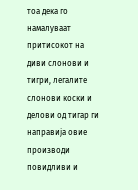тоа дека го намалуваат притисокот на диви слонови и тигри, легалите слонови коски и делови од тигар ги направија овие производи повидливи и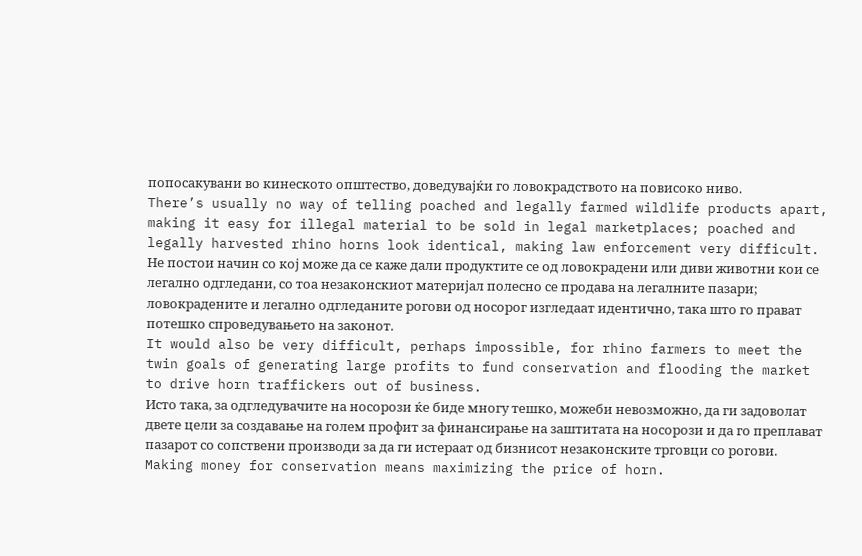попосакувани во кинеското општество, доведувајќи го ловокрадството на повисоко ниво.
There’s usually no way of telling poached and legally farmed wildlife products apart, making it easy for illegal material to be sold in legal marketplaces; poached and legally harvested rhino horns look identical, making law enforcement very difficult.
Не постои начин со кој може да се каже дали продуктите се од ловокрадени или диви животни кои се легално одгледани, со тоа незаконскиот материјал полесно се продава на легалните пазари; ловокрадените и легално одгледаните рогови од носорог изгледаат идентично, така што го прават потешко спроведувањето на законот.
It would also be very difficult, perhaps impossible, for rhino farmers to meet the twin goals of generating large profits to fund conservation and flooding the market to drive horn traffickers out of business.
Исто така, за одгледувачите на носорози ќе биде многу тешко, можеби невозможно, да ги задоволат двете цели за создавање на голем профит за финансирање на заштитата на носорози и да го преплават пазарот со сопствени производи за да ги истераат од бизнисот незаконските трговци со рогови.
Making money for conservation means maximizing the price of horn.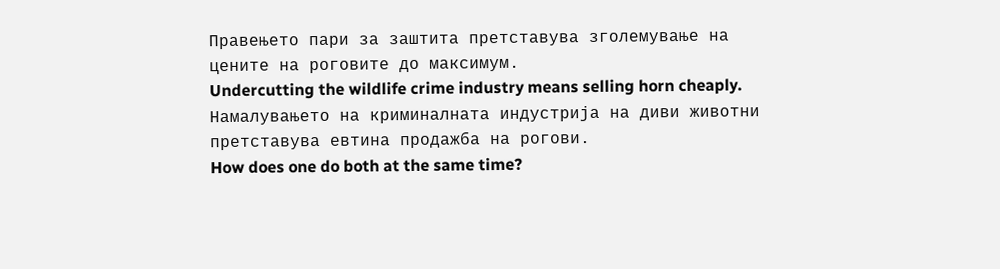Правењето пари за заштита претставува зголемување на цените на роговите до максимум.
Undercutting the wildlife crime industry means selling horn cheaply.
Намалувањето на криминалната индустрија на диви животни претставува евтина продажба на рогови.
How does one do both at the same time?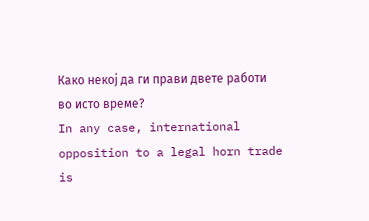Како некој да ги прави двете работи во исто време?
In any case, international opposition to a legal horn trade is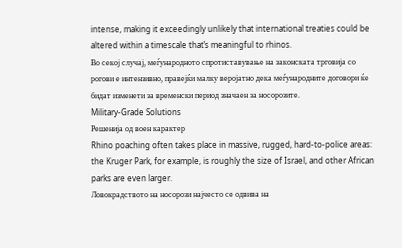intense, making it exceedingly unlikely that international treaties could be altered within a timescale that’s meaningful to rhinos.
Во секој случај, меѓународното спротиставување на законската трговија со рогови е интензивно, правејќи малку веројатно дека меѓународните договори ќе бидат изменети за временски период значаен за носорозите.
Military-Grade Solutions
Решенија од воен карактер
Rhino poaching often takes place in massive, rugged, hard-to-police areas: the Kruger Park, for example, is roughly the size of Israel, and other African parks are even larger.
Ловокрадството на носорози најчесто се одвива на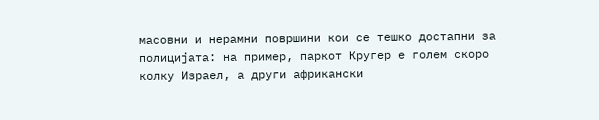масовни и нерамни површини кои се тешко достапни за полицијата: на пример, паркот Кругер е голем скоро колку Израел, а други африкански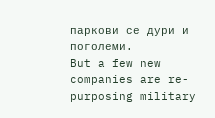паркови се дури и поголеми.
But a few new companies are re-purposing military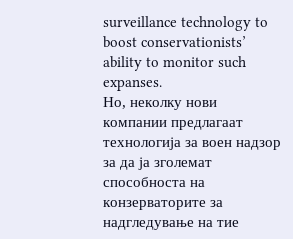surveillance technology to boost conservationists’ ability to monitor such expanses.
Но, неколку нови компании предлагаат технологија за воен надзор за да ја зголемат способноста на конзерваторите за надгледување на тие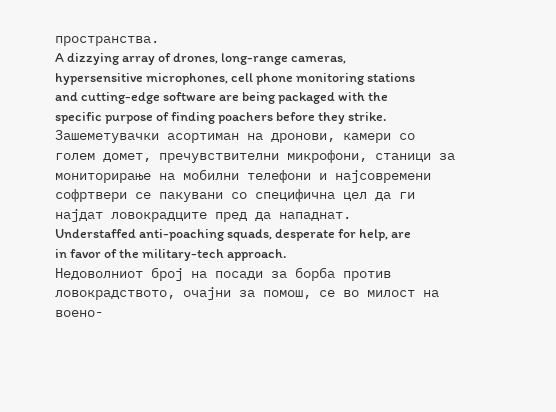пространства.
A dizzying array of drones, long-range cameras, hypersensitive microphones, cell phone monitoring stations and cutting-edge software are being packaged with the specific purpose of finding poachers before they strike.
Зашеметувачки асортиман на дронови, камери со голем домет, пречувствителни микрофони, станици за мониторирање на мобилни телефони и најсовремени софртвери се пакувани со специфична цел да ги најдат ловокрадците пред да нападнат.
Understaffed anti-poaching squads, desperate for help, are in favor of the military-tech approach.
Недоволниот број на посади за борба против ловокрадството, очајни за помош, се во милост на воено-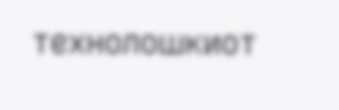технолошкиот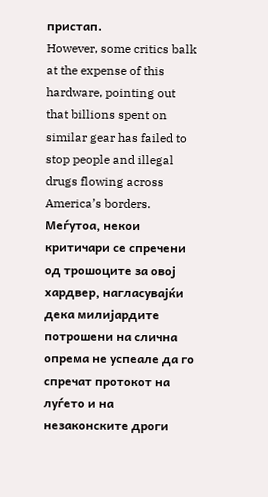пристап.
However, some critics balk at the expense of this hardware, pointing out that billions spent on similar gear has failed to stop people and illegal drugs flowing across America’s borders.
Меѓутоа, некои критичари се спречени од трошоците за овој хардвер, нагласувајќи дека милијардите потрошени на слична опрема не успеале да го спречат протокот на луѓето и на незаконските дроги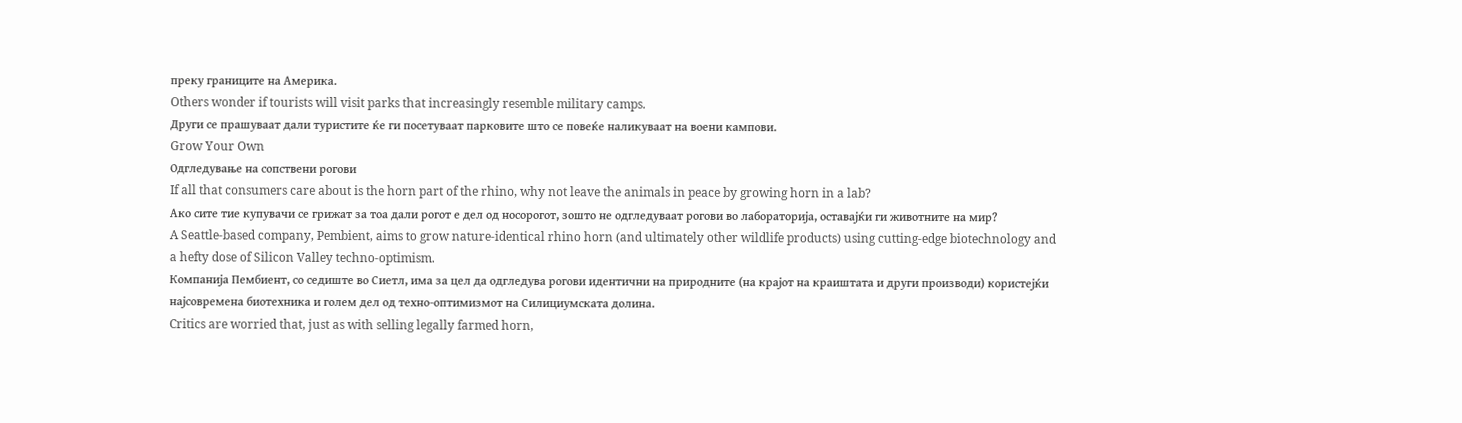преку границите на Америка.
Others wonder if tourists will visit parks that increasingly resemble military camps.
Други се прашуваат дали туристите ќе ги посетуваат парковите што се повеќе наликуваат на воени кампови.
Grow Your Own
Одгледување на сопствени рогови
If all that consumers care about is the horn part of the rhino, why not leave the animals in peace by growing horn in a lab?
Ако сите тие купувачи се грижат за тоа дали рогот е дел од носорогот, зошто не одгледуваат рогови во лабораторија, оставајќи ги животните на мир?
A Seattle-based company, Pembient, aims to grow nature-identical rhino horn (and ultimately other wildlife products) using cutting-edge biotechnology and a hefty dose of Silicon Valley techno-optimism.
Компанија Пембиент, со седиште во Сиетл, има за цел да одгледува рогови идентични на природните (на крајот на краиштата и други производи) користејќи најсовремена биотехника и голем дел од техно-оптимизмот на Силициумската долина.
Critics are worried that, just as with selling legally farmed horn,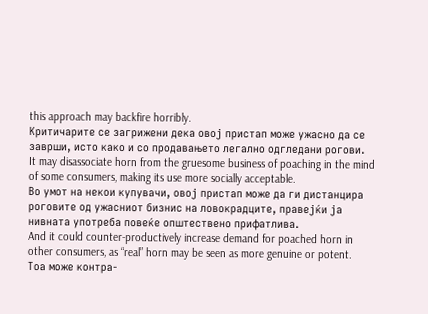this approach may backfire horribly.
Критичарите се загрижени дека овој пристап може ужасно да се заврши, исто како и со продавањето легално одгледани рогови.
It may disassociate horn from the gruesome business of poaching in the mind of some consumers, making its use more socially acceptable.
Во умот на некои купувачи, овој пристап може да ги дистанцира роговите од ужасниот бизнис на ловокрадците, правејќи ја нивната употреба повеќе општествено прифатлива.
And it could counter-productively increase demand for poached horn in other consumers, as “real” horn may be seen as more genuine or potent.
Тоа може контра-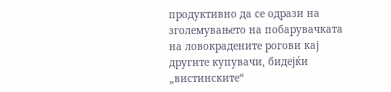продуктивно да се одрази на зголемувањето на побарувачката на ловокрадените рогови кај другите купувачи, бидејќи „вистинските“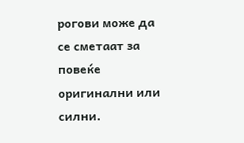рогови може да се сметаат за повеќе оригинални или силни.